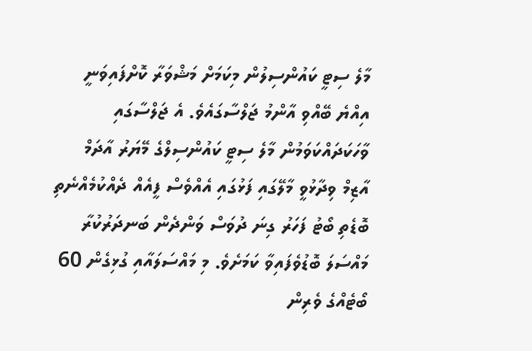މާލެ ސިޓީ ކައުންސިލުން މިކަމަށް މަޝްވަރާ ކޮށްފައިވަނީ އިއްޔެ ބޭއްވި އާންމު ޖަލްސާގައެވެ. އެ ޖަލްސާގައި ވާހަކަދައްކަވަމުން މާލެ ސިޓީ ކައުންސިލްގެ މޭޔަރު އާދަމް އާޒިމް ވިދާޅުވީ މާލޭގައި ފަޅުގައި އެއްވެސް ފީއެއް ދެއްކުމެއްނެތި ބޮޑެތި ބޯޓު ފަހަރު ގިނަ ދުވަސް ވަންދެން ބަނދަރުކުރާ މައްސަލަ ބޮޑުވެފައިވާ ކަމަށެވެ. މި މައްސަލައާއި ގުޅިގެން 60 ބޯޓެއްގެ ވެރިން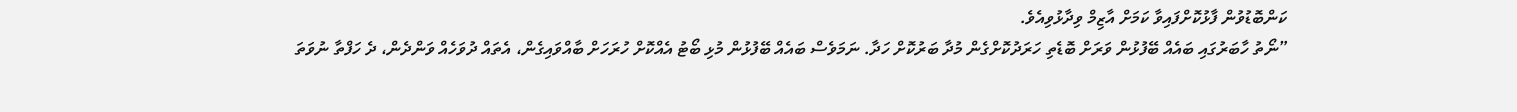ކަންބޮޑުވުން ފާޅުކޮށްފައިވާ ކަމަށް އާޒިމް ވިދާޅުވިއެވެ.
”ނޯތު ހާބަރުގައި ބައެއް ބޭފުޅުން ވަރަށް ބޮޑެތި ހަރަދުކޮށްގެން މުދާ ބަރުކޮށް ހަދާ. ނަމަވެސް ބައެއް ބޭފުޅުން މުޅި ބޯޓު އެއްކޮށް ހުރަހަށް ބާއްވައިގެން، އެތައް ދުވަހެއް ވަންދެން، ދެ ހަފްތާ ނުވަތަ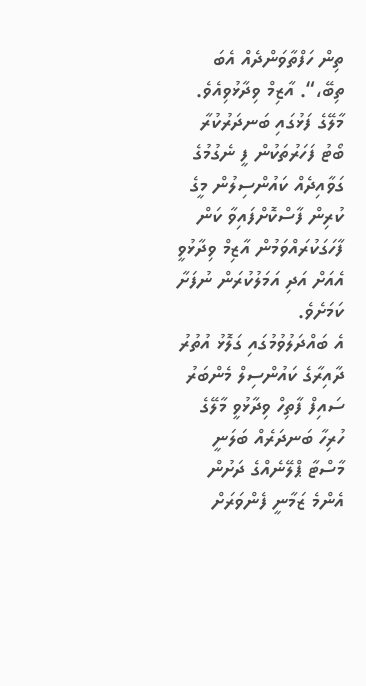ތިން ހަފްތާވަންދެއް އެބަ ތިބޭ،“. އާޒިމް ވިދާޅުވިއެވެ.
މާލޭގެ ފަޅުގައި ބަނދަރުކުރާ ބޯޓު ފަހަރުތަކުން ފީ ނެގުމުގެ ގަވާއިދެއް ކައުންސިލުން މީގެ ކުރިން ފާސްކޮށްފައިވާ ކަން ފާހަގަކުރައްވަމުން އާޒިމް ވިދާޅުވީ އެއަށް އަދި އަމަލުކުރަން ނުފަށާ ކަމަށެވެ.
އެ ބައްދަލުވުމުގައި ގަލޮޅު އުތުރު ދާއިރާގެ ކައުންސިލް މެންބަރު ސައިފް ފާތިހް ވިދާޅުވީ މާލޭގެ ހުރިހާ ބަނދަރެއް ބަލަނީ މާސްޓާ ޕްލޭނެއްގެ ދަށުން އެންމެ ޒަމާނީ ފެންވަރަށް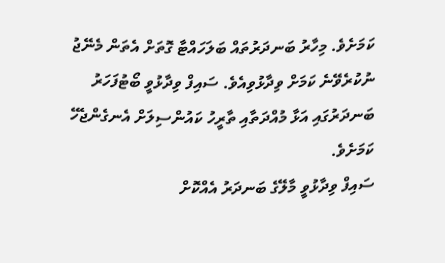ކަމަށެވެ. މިހާރު ބަނދަރުތައް ބަލަހައްޓާ ގޮތަށް އެތަން މެނޭޖު ނުކުރެވޭނެ ކަމަށް ވިދާޅުވިއެވެ. ސައިފް ވިދާޅުވީ ބޯޓުފަހަރު ބަނދަރުގައި އަޅާ މުއްދަތާއި ތާރީހު ކައުންސިލަށް އެނގެންޖެހޭ ކަމަށެވެ.
ސައިފް ވިދާޅުވީ މާލޭގެ ބަނދަރު އެއްކޮށް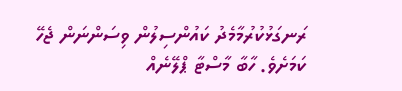ރަނގަޅުކުރުމާމެދު ކައުންސިލުން ވިސަންނަން ޖެހޭ ކަމަށެވެ. ހާބާ މާސްޓާ ޕްލޭނެއް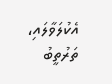އެކުލަވާލައި، ތަރުތީބު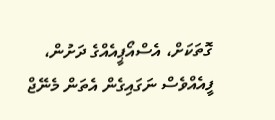ގޮތަކަށް، އެސްއޯޕީއެއްގެ ދަށުން، ފީއެއްވެސް ނަގައިގެން އެތަން މެނޭޖް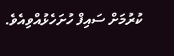ކުރުމަށް ސައިފް ހުށަހެޅުއްވިއެވެ.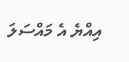އިއްޔެ އެ މައްސަލަ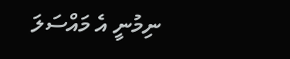ނިމުނީ އެ މައްސަލަ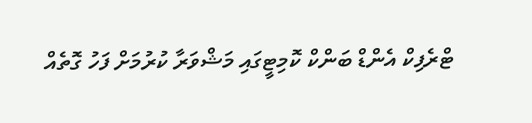ޓްރެފިކް އެންޑް ބަންކް ކޮމިޓީގައި މަޝްވަރާ ކުރުމަށް ފަހު ގޮތެއް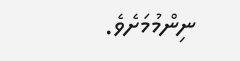ނިންމުމަށެވެ.